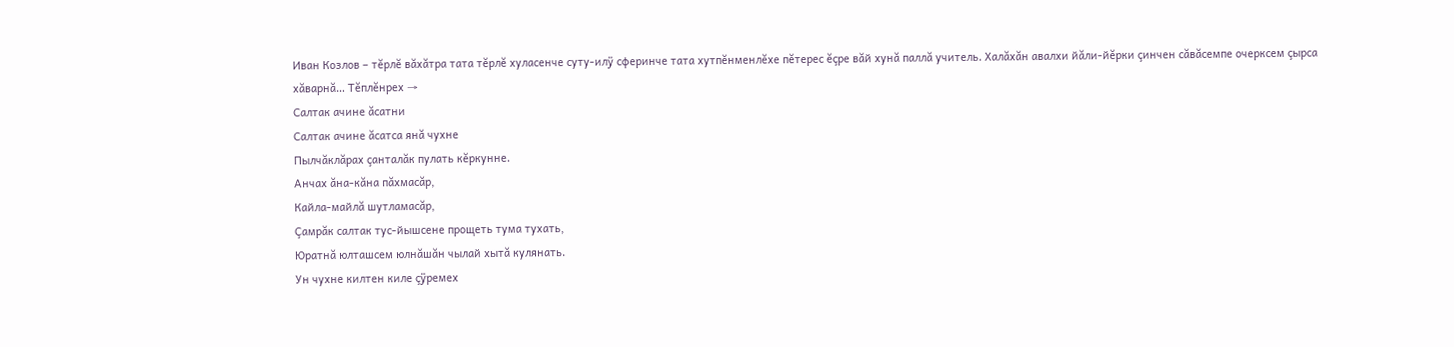Иван Козлов – тĕрлĕ вăхăтра тата тĕрлĕ хуласенче суту-илÿ сферинче тата хутпĕнменлĕхе пĕтерес ĕçре вăй хунă паллă учитель. Халăхăн авалхи йăли-йĕрки çинчен сăвăсемпе очерксем çырса хăварнă… Тĕплĕнрех →
Салтак ачине ăсатни
Салтак ачине ăсатса янă чухне
Пылчăклăрах çанталăк пулать кĕркунне.
Анчах ăна-кăна пăхмасăр,
Кайла-майлă шутламасăр,
Çамрăк салтак тус-йышсене прощеть тума тухать,
Юратнă юлташсем юлнăшăн чылай хытă кулянать.
Ун чухне килтен киле çÿремех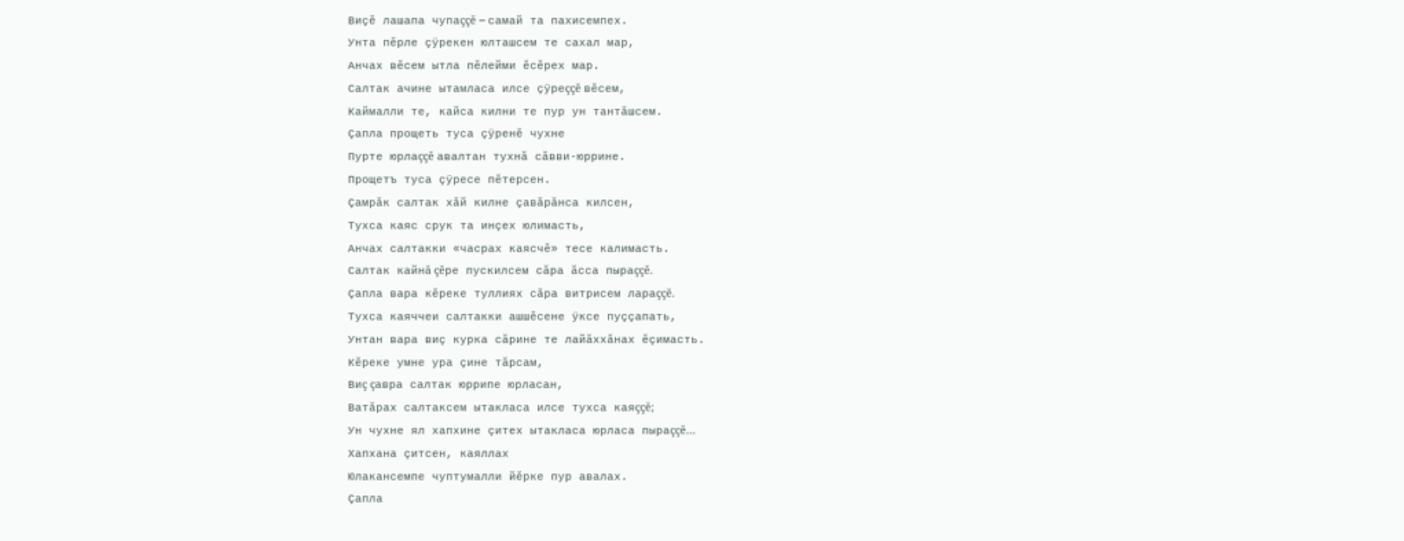Виçĕ лашапа чупаççĕ – самай та пахисемпех.
Унта пĕрле çÿрекен юлташсем те сахал мар,
Анчах вĕсем ытла пĕлейми ĕсĕрех мар.
Салтак ачине ытамласа илсе çÿреççĕ вĕсем,
Каймалли те, кайса килни те пур ун тантăшсем.
Çапла прощеть туса çÿренĕ чухне
Пурте юрлаççĕ авалтан тухнă сăвви-юррине.
Прощетъ туса çÿресе пĕтерсен.
Çамрăк салтак хăй килне çавăрăнса килсен,
Тухса каяс срук та инçех юлимасть,
Анчах салтакки «часрах каясчĕ» тесе калимасть.
Салтак кайнă çĕре пускилсем сăра ăсса пыраççĕ.
Çапла вара кĕреке туллиях сăра витрисем лараççĕ.
Тухса каяччеи салтакки ашшĕсене ÿксе пуççапать,
Унтан вара виç курка сăрине те лайăххăнах ĕçимасть.
Кĕреке умне ура çине тăрсам,
Виç çавра салтак юррипе юрласан,
Ватăрах салтаксем ытакласа илсе тухса каяççĕ;
Ун чухне ял хапхине çитех ытакласа юрласа пыраççĕ…
Хапхана çитсен, каяллах
Юлакансемпе чуптумалли йĕрке пур авалах.
Çапла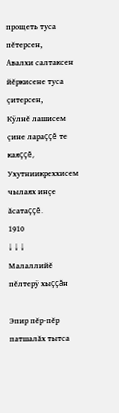прощеть туса пĕтерсен,
Авалхи салтаксен йĕркисене туса çитерсен,
Кÿлнĕ лашисем çине лараççĕ те каяççĕ,
Ухутниикреххисем чылаях инçе ăсатаççĕ.
1910
↓ ↓ ↓
Малаллийĕ пĕлтерÿ хыççăн

Эпир пĕр-пĕр патшалăх тытса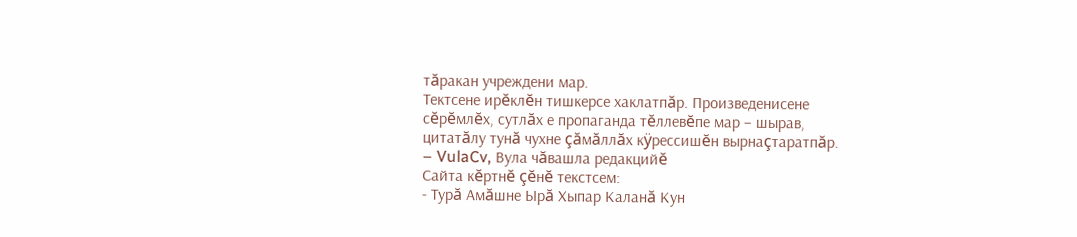тăракан учреждени мар.
Тектсене ирĕклĕн тишкерсе хаклатпăр. Произведенисене сĕрĕмлĕх, сутлăх е пропаганда тĕллевĕпе мар – шырав, цитатăлу тунă чухне çăмăллăх кÿрессишĕн вырнаçтаратпăр.
– VulaCv, Вула чăвашла редакцийĕ
Сайта кĕртнĕ çĕнĕ текстсем:
- Турă Амăшне Ырă Хыпар Каланă Кун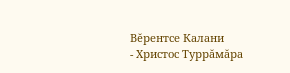Вĕрентсе Калани
- Христос Туррăмăра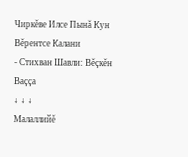Чиркĕве Илсе Пынă Кун Вĕрентсе Калани
- Стихван Шавли: Вĕçкĕн Ваççа
↓ ↓ ↓
Малаллийĕ